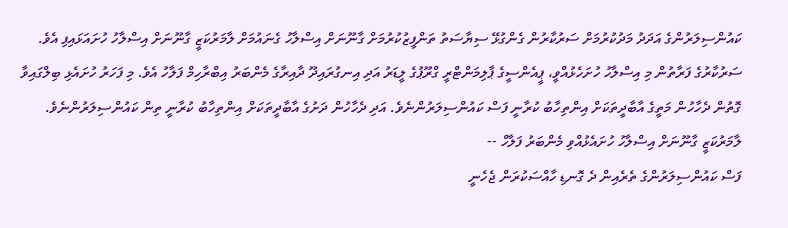ކައުންސިލަރުންގެ އަދަދު މަދުކުރުމަށް ސަރުކާރުން ގެންގުޅޭ ސިޔާސަތު ތަންފީޒުކުރުމަށް ގާނޫނަށް އިސްލާހު ގެނައުމަށް ލާމަރުކަޒީ ގާނޫނަށް އިސްލާހު ހުށައަޅައިފި އެވެ.
ސަރުކާރުގެ ފަރާތުން މި އިސްލާހު ހުށަހެޅުއްވީ، ޕީއެންސީގެ ޕާލިމަންޓްރީ ގްރޫޕުގެ ލީޑަރު އަދި އިނގުރައިދޫ ދާއިރާގެ މެންބަރު އިބްރާހިމް ފަލާހު އެވެ. މި ފަހަރު ހުށައެޅި ބިލްގައިވާ ގޮތުން ދެހާހުން މަތީގެ އާބާދީތަކަށް އިންތިހާބު ކުރާނީ ފަސް ކައުންސިލަރުންނެވެ. އަދި ދެހާހުން ދަށުގެ އާބާދީތަކަށް އިންތިހާބު ކުރާނީ ތިން ކައުންސިލަރުންނެވެ.
ލާމަރުކަޒީ ގާނޫނަށް އިސްލާހު ހުށައެޅުއްވި މެންބަރު ފަލާހް --
ފަސް ކައުންސިލަރުންގެ ތެރެއިން ދެ ގޮނޑި ހާއްސަކުރަން ޖެހެނީ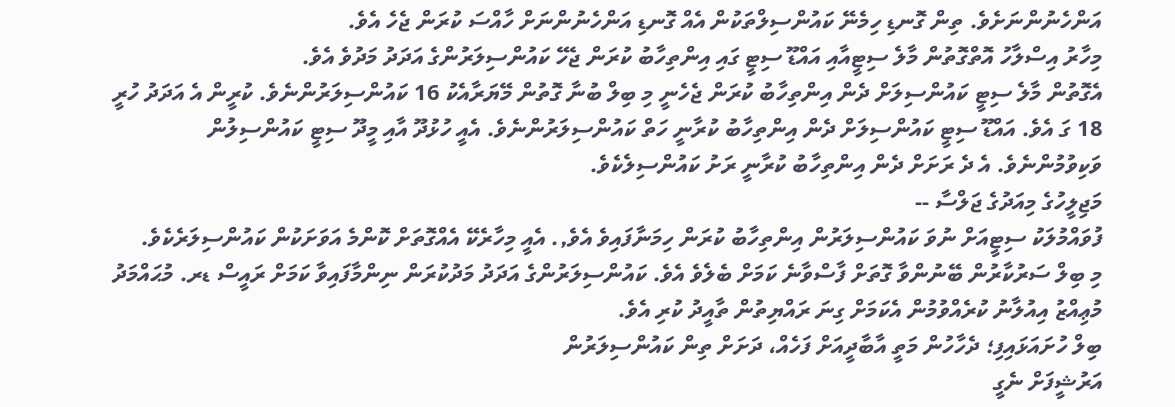އަންހެނުންނަށެވެ. ތިން ގޮނޑި ހިމެނޭ ކައުންސިލްތަކުން އެއް ގޮނޑި އަންހެނުންނަށް ހާއްސަ ކުރަން ޖެހެ އެވެ.
މިހާރު އިސްލާހު އޮތްގޮތުން މާލެ ސިޓީއާއި އައްޑޫ ސިޓީ ގައި އިންތިހާބު ކުރަން ޖެހޭ ކައުންސިލަރުންގެ އަދަދު މަދުވެ އެވެ.
އެގޮތުން މާލެ ސިޓީ ކައުންސިލަށް ދެން އިންތިހާބު ކުރަން ޖެހެނީ މި ބިލް ބުނާ ގޮތުން މޭޔަރާއެކު 16 ކައުންސިލަރުންނެވެ. ކުރީން އެ އަދަދު ހުރީ 18 ގަ އެވެ. އައްޑޫ ސިޓީ ކައުންސިލަށް ދެން އިންތިހާބު ކުރާނީ ހަތް ކައުންސިލަރުންނެވެ. އެއީ ހުޅުދޫ އާއި މީދޫ ސިޓީ ކައުންސިލުން ވަކިވުމުންނެވެ. އެ ދެ ރަށަށް ދެން އިންތިހާބު ކުރާނީ ރަށު ކައުންސިލެކެވެ.
މަޖިލީހުގެ މިއަދުގެ ޖަލްސާ --
ފުވައްމުލަކު ސިޓީއަށް ނުވަ ކައުންސިލަރުން އިންތިހާބު ކުރަން ހިމަނާފައިވެ އެވެ,. އެއީ މިހާރެކޭ އެއްގޮތަށް ކޮންމެ އަވަށަކުން ކައުންސިލަރެކެވެ.
މި ބިލް ސަރުކާރުން ބޭނުންވާ ގޮތަށް ފާސްވާނެ ކަމަށް ބެލެވެ އެވެ. ކައުންސިލަރުންގެ އަދަދު މަދުކުރަން ނިންމާފައިވާ ކަމަށް ރައީސް ޑރ. މުޙައްމަދު މުޢިއްޒު އިއުލާނު ކުރެއްވުމުން އެކަމަށް ގިނަ ރައްޔިތުން ތާއީދު ކުރި އެވެ.
ބިލް ހުށައަޅައިފި؛ ދެހާހުން މަތީ އާބާދީއަށް ފަހެއް، ދަށަށް ތިން ކައުންސިލަރުން
އަރުޝީފަށް ނެގީ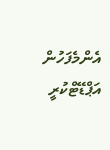އެންމެފަހުން އަޕްޑޭޓްކުރީ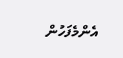އެންމެފަހުން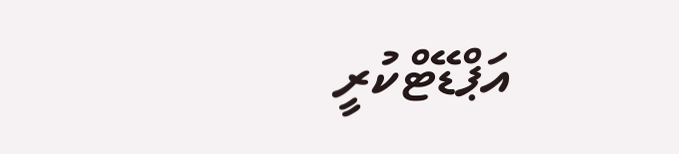އަޕްޑޭޓްކުރީ